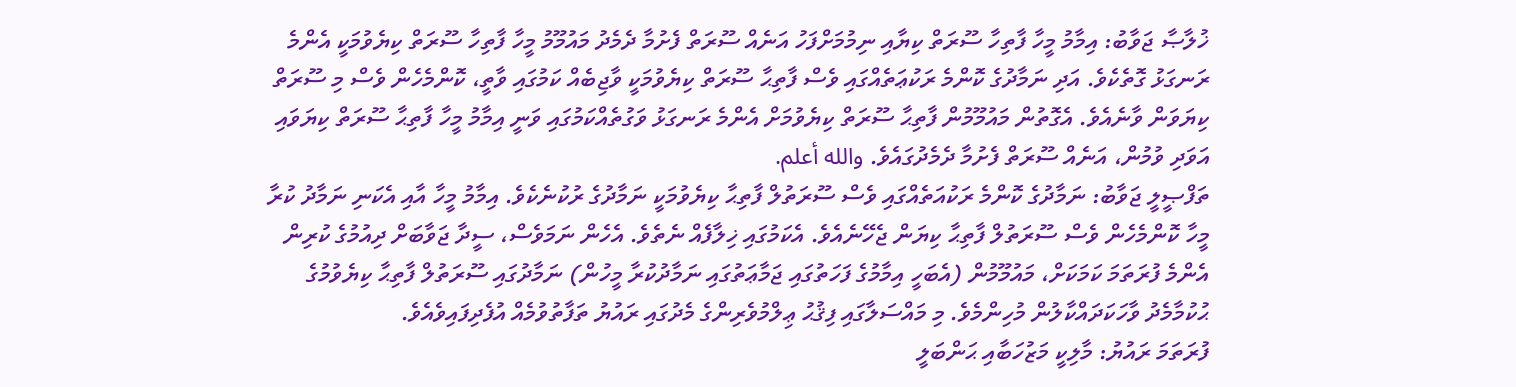ޚުލާޞާ ޖަވާބު: އިމާމު މީހާ ފާތިހާ ސޫރަތް ކިޔާއި ނިމުމަށްފަހު އަނެއް ސޫރަތް ފެށުމާ ދެމެދު މައުމޫމު މީހާ ފާތިހާ ސޫރަތް ކިޔެވުމަކީ އެންމެ ރަނގަޅު ގޮތެކެވެ. އަދި ނަމާދުގެ ކޮންމެ ރަކުޢަތެއްގައި ވެސް ފާތިޙާ ސޫރަތް ކިޔެވުމަކީ ވާޖިބެއް ކަމުގައި ވާތީ، ކޮންމެހެން ވެސް މި ސޫރަތް ކިޔަވަން ވާނެއެވެ. އެގޮތުން މައުމޫމުން ފާތިޙާ ސޫރަތް ކިޔެވުމަށް އެންމެ ރަނގަޅު ވަގުތެއްކަމުގައި ވަނީ އިމާމު މީހާ ފާތިޙާ ސޫރަތް ކިޔަވައި އަވަދި ވުމުން، އަނެއް ސޫރަތް ފެށުމާ ދެމެދުގައެވެ. والله أعلم.
ތަފްޞީލީ ޖަވާބު: ނަމާދުގެ ކޮންމެ ރަކުއަތެއްގައި ވެސް ސޫރަތުލް ފާތިޙާ ކިޔެވުމަކީ ނަމާދުގެ ރުކުނެކެވެ. އިމާމު މީހާ އާއި އެކަނި ނަމާދު ކުރާ މީހާ ކޮންމެހެން ވެސް ސޫރަތުލް ފާތިޙާ ކިޔަން ޖެހޭނެއެވެ. އެކަމުގައި ޚިލާފެއް ނެތެވެ. އެހެން ނަމަވެސް، ސީދާ ޖަވާބަށް ދިއުމުގެ ކުރިން އެންމެ ފުރަތަމަ ކަމަކަށް، މައުމޫމުން (އެބަހީ އިމާމުގެ ފަހަތުގައި ޖަމާޢަތުގައި ނަމާދުކުރާ މީހުން) ނަމާދުގައި ސޫރަތުލް ފާތިޙާ ކިޔެވުމުގެ ޙުކުމާމެދު ވާހަކަދައްކާލުން މުހިންމެވެ. މި މައްސަލާގައި ފިޤުޙު ޢިލްމުވެރިންގެ މެދުގައި ރައުޔު ތަފާތުވުމެއް އުފެދިފައިވެއެވެ.
ފުރަތަމަ ރައުޔު: މާލިކީ މަޒުހަބާއި ޙަންބަލީ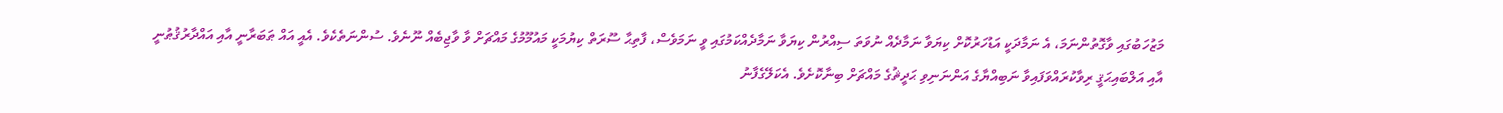މަޒުހަބުގައި ވާގޮތުންނަމަ، އެ ނަމާދަކީ އަޑުހަރުކޮށް ކިޔަވާ ނަމާދެއް ނުވަތަ ސިއްރުން ކިޔަވާ ނަމާދެއްކަމުގައި ވީ ނަމަވެސް، ފާތިޙާ ސޫރަތް ކިޔުމަކީ މައުމޫމުގެ މައްޗަށް ވާ ވާޖިބެއް ނޫނެވެ. ސުންނަތެކެވެ. އެއީ އައް ޠަބަރާނީ އާއި އައްދާރުޤުޠުނީ އާއި އަލްބައިޙަޤީ ރިވާކުރައްވަފައިވާ ނަބިއްޔާގެ އަންނަނިވި ޙަދީޘުގެ މައްޗަށް ބިނާކޮށެވެ. އެކަލޭގެފާނު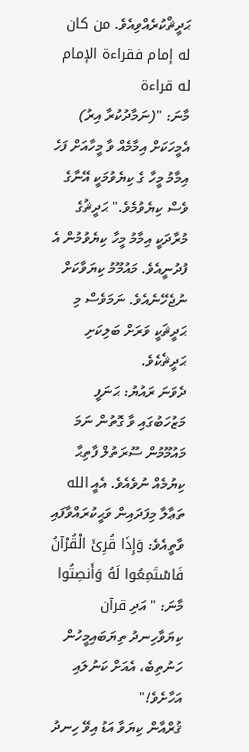ޙަދީޘްކުރެއްވިއެވެ. من كان له إمام فقراءة الإمام له قراءة
މާނަ: "(ނަމާދުކުރާ އިރު) އެމީހަކަށް އިމާމެއް ވާ މީހާއަށް ފަހެ އިމާމު މީހާ ގެ ކިޔެވުމަކީ އޭނާގެ ވެސް ކިޔެވުމެވެ." ޙަދީޘުގެ މުރާދަކީ އިމާމު މީހާ ކިޔެވުމުން އެ ފުދުނީއެވެ. މައުމޫމު ކިޔަވާކަށް ނުޖެހޭނެއެވެ. ނަމަވެސް މި ޙަދީޘަކީ ވަރަށް ބަލިކަށި ޙަދީޘެކެވެ.
ދެވަނަ ރައުޔު: ޙަނަފީ މަޒުހަބުގައި ވާ ގޮތުން ނަމަ މައުމޫމުން ސޫރަތުލް ފާތިޙާ ކިޔުމެއް ނުވެއެވެ. އެއީ الله ތަޢާލާ މިފަދައިން ވަޙީކުރައްވާފައި ވާތީއެވެ: وَإِذَا قُرِئَ الْقُرْآنُ فَاسْتَمِعُوا لَهُ وَأَنصِتُوا
މާނަ: " އަދި قرآن ކިޔަވާހިނދު ތިޔަބައިމީހުން ހަނުތިބެ، އެއަށް ކަނުލައި އަހާށެވެ!"
ޤުރްއާން ކިޔަވާ އަޑު އިވޭ ހިނދު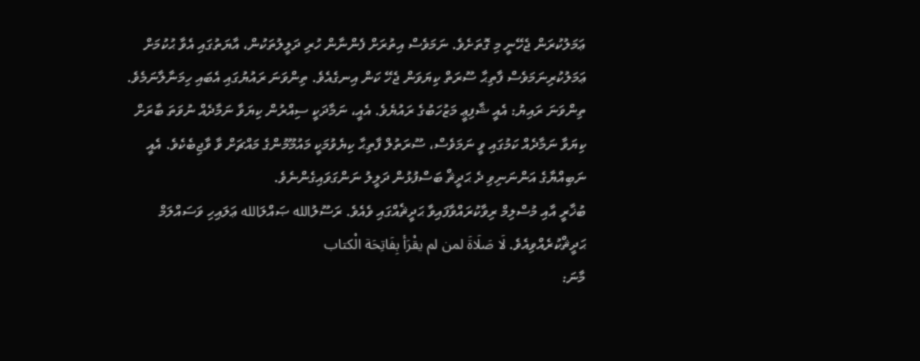ޢަމަލުކުރަން ޖެހޭނީ މި ގޮތަށެވެ. ނަމަވެސް އިތުރަށް ފެންނާން ހުރި ދަލީލުތަކުން، އާޔަތުގައި އެވާ ޙުކުމަށް ޢަމަލުކުރިނަމަވެސް ފާތިޙާ ސޫރަތް ކިޔަވަން ޖެހޭ ކަން އިނގެއެވެ. ތިންވަނަ ރައުޔުގައި އެބައި ހިމަނާލާނަމެވެ.
ތިންވަނަ ރައިޔު: އެއީ ޝާފިޢީ މަޒުހަބުގެ ރައުޔެވެ. އެއީ، ނަމާދަކީ ސިއްރުން ކިޔަވާ ނަމާދެއް ނުވަތަ ބާރަށް ކިޔަވާ ނަމާދެއް ކަމުގައި ވީ ނަމަވެސް، ސޫރަތުލް ފާތިޙާ ކިޔެވުމަކީ މައުމޫމުންގެ މައްޗަށް ވާ ވާޖިބެކެވެ. އެއީ ނަބިއްޔާގެ އަންނަނިވި ދެ ޙަދީޘް ބަސްފުޅުން ދަލީލު ނަންގަވައިގެންނެވެ.
ބުޚާރީ އާއި މުސްލިމް ރިވާކުރައްވާފައިވާ ޙަދީޘެއްގައި ވެއެވެ. ރަސޫލުالله ޞައްލަالله ޢަލައިހި ވަސައްލަމް ޙަދީޘްކުރެއްވިއެވެ. لَا صَلَاةَ لمن لم يقْرَأ بِفَاتِحَة الْكتاب
މާނަ: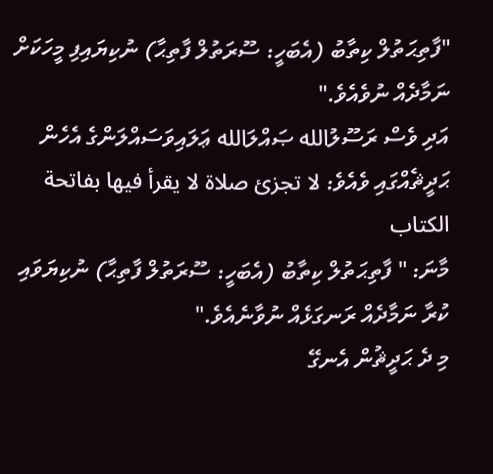"ފާތިޙަތުލް ކިތާބު (އެބަހީ: ސޫރަތުލް ފާތިޙާ) ނުކިޔައިފި މީހަކަށް ނަމާދެއް ނުވެއެވެ."
އަދި ވެސް ރަސޫލުالله ޞައްލަالله ޢަލައިވަސައްލަންގެ އެހެން ޙަދީޘެއްގައި ވެއެވެ: لا تجزئ صلاة لا يقرأ فيها بفاتحة الكتاب
މާނަ: " ފާތިޙަތުލް ކިތާބު (އެބަހީ: ސޫރަތުލް ފާތިޙާ) ނުކިޔަވައި ކުރާ ނަމާދެއް ރަނގަޅެއް ނުވާނެއެވެ."
މި ދެ ޙަދީޘުން އެނގޭ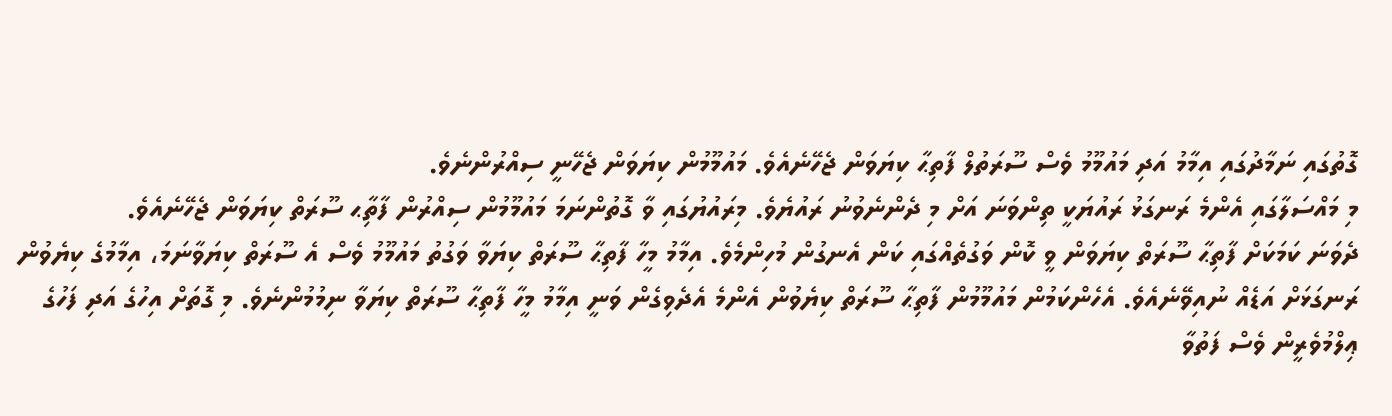ގޮތުގައި ނަމާދުގައި އިމާމު އަދި މައުމޫމު ވެސް ސޫރަތުލް ފާތިޙާ ކިޔަވަން ޖެހޭނެއެވެ. މައުމޫމުން ކިޔަވަން ޖެހޭނީ ސިއްރުންނެވެ.
މި މައްސަލާގައި އެންމެ ރަނގަޅު ރައުޔަކީ ތިންވަނަ އަށް މި ދެންނެވުނު ރައުޔެވެ. މިރައުޔުގައި ވާ ގޮތުންނަމަ މައުމޫމުން ސިއްރުން ފާތިާޙ ސޫރަތް ކިޔަވަން ޖެހޭނެއެވެ.
ދެވަނަ ކަމަކަށް ފާތިޙާ ސޫރަތް ކިޔަވަން ވީ ކޮން ވަގުތެއްގައި ކަން އެނގުން މުހިންމެވެ. އިމާމު މީހާ ފާތިޙާ ސޫރަތް ކިޔަވާ ވަގުތު މައުމޫމު ވެސް އެ ސޫރަތް ކިޔަވާނަމަ، އިމާމުގެ ކިޔެވުން ރަނގަޅަށް އަޑެއް ނުއިވޭނެއެވެ. އެހެންކަމުން މައުމޫމުން ފާތިޙާ ސޫރަތް ކިޔެވުން އެންމެ އެދެވިގެން ވަނީ އިމާމު މީހާ ފާތިޙާ ސޫރަތް ކިޔަވާ ނިމުމުންނެވެ. މި ގޮތަށް އިހުގެ އަދި ފަހުގެ ޢިލްމުވެރީން ވެސް ފަތުވާ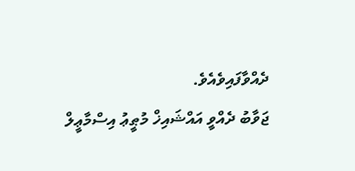ދެއްވާފައިވެއެވެ.
ޖަވާބު ދެއްވީ އައްޝައިޚް މުޠީޢު އިސްމާޢީލް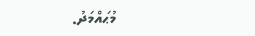މުޙައްމަދު.